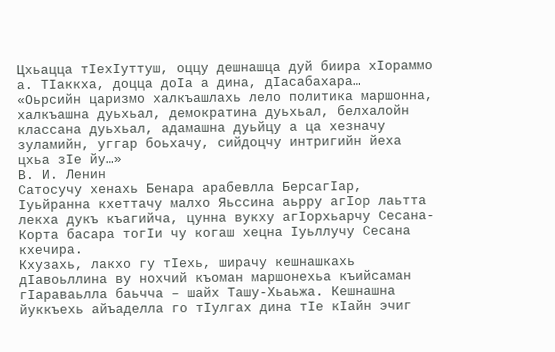Цхьацца тIехIуттуш, оццу дешнашца дуй биира хIораммо а. ТIаккха, доцца доIа а дина, дIасабахара…
«Оьрсийн царизмо халкъашлахь лело политика маршонна, халкъашна дуьхьал, демократина дуьхьал, белхалойн классана дуьхьал, адамашна дуьйцу а ца хезначу зуламийн, уггар боьхачу, сийдоцчу интригийн йеха цхьа зIе йу…»
В. И. Ленин
Сатосучу хенахь Бенара арабевлла БерсагIар, Iуьйранна кхеттачу малхо Яьссина аьрру aгIop лаьтта лекха дукъ къагийча, цунна вукху агIорхьарчу Сесана-Корта басара тогIи чу когаш хецна Iуьллучу Сесана кхечира.
Кхузахь, лакхо гу тIехь, ширачу кешнашкахь дIавоьллина ву нохчий къоман маршонехьа къийсаман гIараваьлла баьчча – шайх Ташу-Хьаьжа. Кешнашна йуккъехь айъаделла го тIулгах дина тIе кIайн эчиг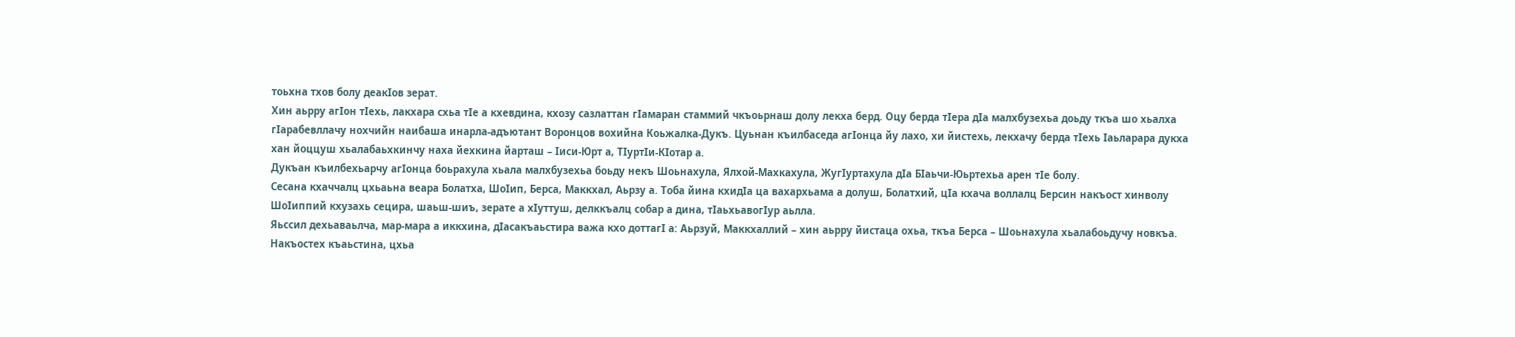тоьхна тхов болу деакIов зерат.
Хин аьрру агIон тIехь, лакхара схьа тIе а кхевдина, кхозу сазлаттан гIамаран стаммий чкъоьрнаш долу лекха берд. Оцу берда тIера дIа малхбузехьа доьду ткъа шо хьалха гIарабевллачу нохчийн наибаша инарла-адъютант Воронцов вохийна Коьжалка-Дукъ. Цуьнан къилбаседа агIонца йу лахо, хи йистехь, лекхачу берда тIехь Iаьларара дукха хан йоццуш хьалабаьхкинчу наха йехкина йарташ – Iиси-Юрт а, ТIуртIи-КIотар а.
Дукъан къилбехьарчу агIонца боьрахула хьала малхбузехьа боьду некъ Шоьнахула, Ялхой-Махкахула, ЖугIуртахула дIа БIаьчи-Юьртехьа арен тIе болу.
Сесана кхаччалц цхьаьна веара Болатха, ШоIип, Берса, Маккхал, Аьрзу а. Тоба йина кхидIа ца вахархьама а долуш, Болатхий, цIа кхача воллалц Берсин накъост хинволу ШоIиппий кхузахь сецира, шаьш-шиъ, зерате а хIуттуш, делккъалц собар а дина, тIаьхьавогIур аьлла.
Яьссил дехьаваьлча, мар-мара а иккхина, дIасакъаьстира важа кхо доттагI а: Аьрзуй, Маккхаллий – хин аьрру йистаца охьа, ткъа Берса – Шоьнахула хьалабоьдучу новкъа.
Накъостех къаьстина, цхьа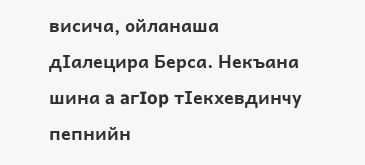висича, ойланаша дIалецира Берса. Некъана шина a aгIop тIекхевдинчу пепнийн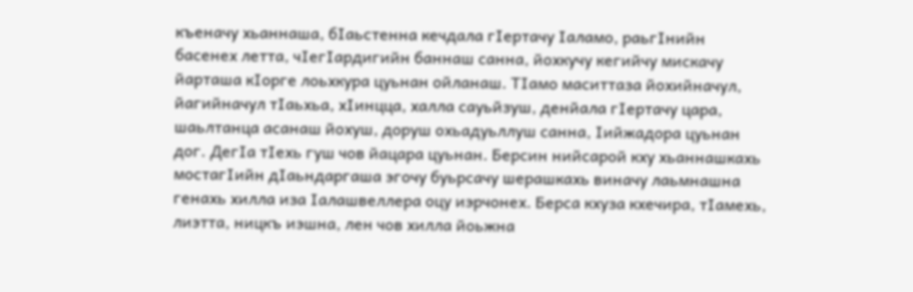къеначу хьаннаша, бIаьстенна кечдала гIертачу Iаламо, раьгIнийн басенех летта, чIегIардигийн баннаш санна, йохкучу кегийчу мискачу йарташа кIорге лоьхкура цуьнан ойланаш. ТIамо маситтаза йохийначул, йагийначул тIаьхьа, хIинцца, халла сауьйзуш, денйала гIертачу цара, шаьлтанца асанаш йохуш, доруш охьадуьллуш санна, Iийжадора цуьнан дог. ДегIа тIехь гуш чов йацара цуьнан. Берсин нийсарой кху хьаннашкахь мостагIийн дIаьндаргаша эгочу буьрсачу шерашкахь виначу лаьмнашна генахь хилла иза Iалашвеллера оцу иэрчонех. Берса кхуза кхечира, тIамехь, лиэтта, ницкъ иэшна, лен чов хилла йоьжна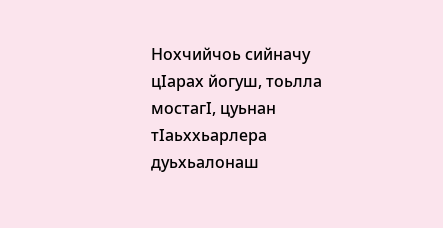Нохчийчоь сийначу цIарах йогуш, тоьлла мостагI, цуьнан тIаьххьарлера дуьхьалонаш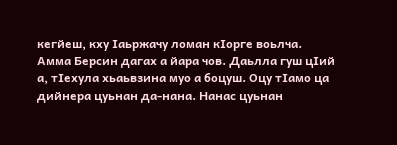кегйеш, кху Iаьржачу ломан кIорге воьлча. Амма Берсин дагах а йара чов. Даьлла гуш цIий а, тIехула хьаьвзина муо а боцуш. Оцу тIамо ца дийнера цуьнан да-нана. Нанас цуьнан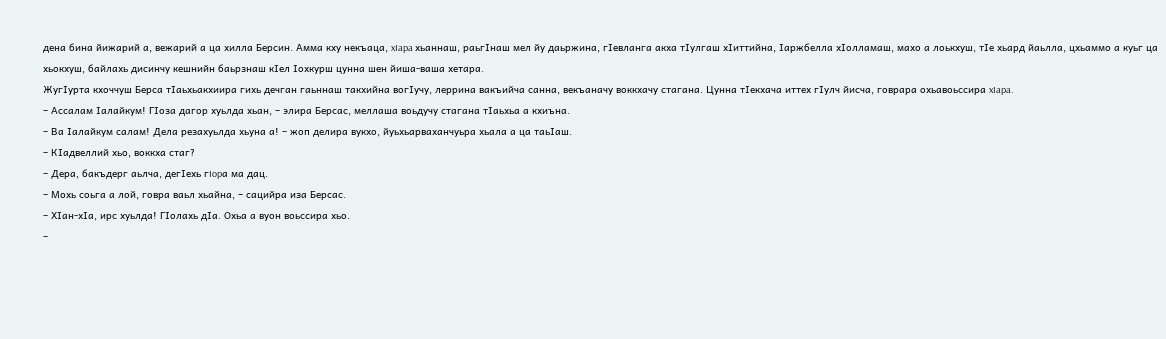дена бина йижарий а, вежарий а ца хилла Берсин. Амма кху некъаца, xIapa хьаннаш, раьгIнаш мел йу даьржина, гIевланга акха тIулгаш хIиттийна, Iаржбелла хIолламаш, махо а лоькхуш, тIе хьард йаьлла, цхьаммо а куьг ца хьокхуш, байлахь дисинчу кешнийн баьрзнаш кIел Iохкурш цунна шен йиша-ваша хетара.
ЖугIурта кхоччуш Берса тIаьхьакхиира гихь дечган гаьннаш такхийна вогIучу, леррина вакъийча санна, векъаначу воккхачу стагана. Цунна тIекхача иттех гIулч йисча, говрара охьавоьссира xIapa.
– Ассалам Iалайкум! ГIоза дагор хуьлда хьан, – элира Берсас, меллаша воьдучу стагана тIаьхьа а кхиъна.
– Ва Iалайкум салам! Дела резахуьлда хьуна а! – жоп делира вукхо, йуьхьарваханчуьра хьала а ца таьIаш.
– КIадвеллий хьо, воккха стаг?
– Дера, бакъдерг аьлча, дегIехь гIopа ма дац.
– Мохь соьга а лой, говра ваьл хьайна, – сацийра иза Берсас.
– ХIан-хIа, ирс хуьлда! ГIолахь дIа. Охьа а вуон воьссира хьо.
–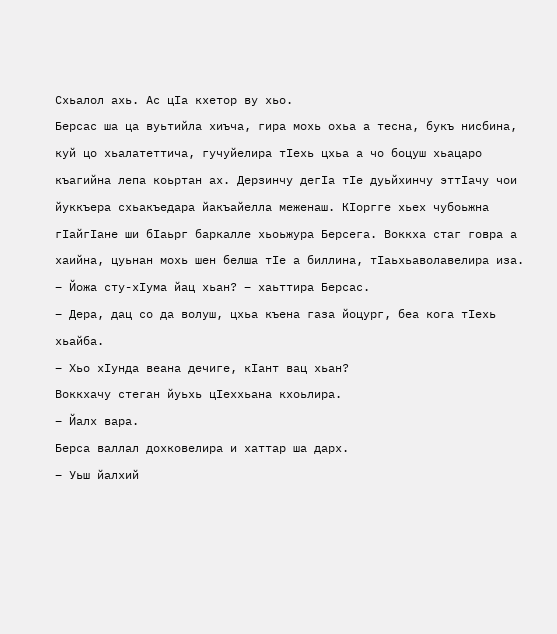Схьалол ахь. Ас цIа кхетор ву хьо.
Берсас ша ца вуьтийла хиъча, гира мохь охьа а тесна, букъ нисбина, куй цо хьалатеттича, гучуйелира тIехь цхьа а чо боцуш хьацаро къагийна лепа коьртан ах. Дерзинчу дегIа тIе дуьйхинчу эттIачу чои йуккъера схьакъедара йакъайелла меженаш. КIоргге хьех чубоьжна гIайгIане ши бIаьрг баркалле хьоьжура Берсега. Воккха стаг говра а хаийна, цуьнан мохь шен белша тIе а биллина, тIаьхьаволавелира иза.
– Йожа сту-хIума йац хьан? – хаьттира Берсас.
– Дера, дац со да волуш, цхьа къена газа йоцург, беа кога тIехь хьайба.
– Хьо хIунда веана дечиге, кIант вац хьан?
Воккхачу стеган йуьхь цIеххьана кхоьлира.
– Йалх вара.
Берса валлал дохковелира и хаттар ша дарх.
– Уьш йалхий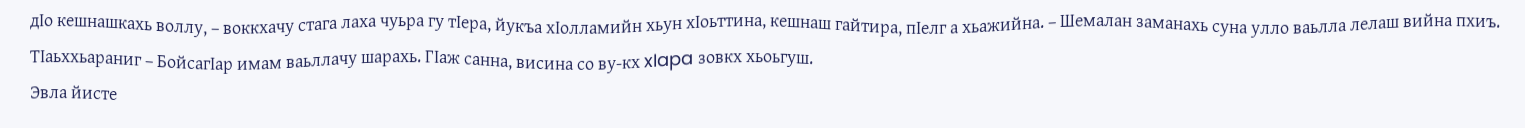дIо кешнашкахь воллу, – воккхачу стага лаха чуьра гу тIера, йукъа хIолламийн хьун хIоьттина, кешнаш гайтира, пIелг а хьажийна. – Шемалан заманахь суна улло ваьлла лелаш вийна пхиъ. ТIаьххьараниг – БойсагIар имам ваьллачу шарахь. ГIаж санна, висина со ву-кх xIapa зовкх хьоьгуш.
Эвла йисте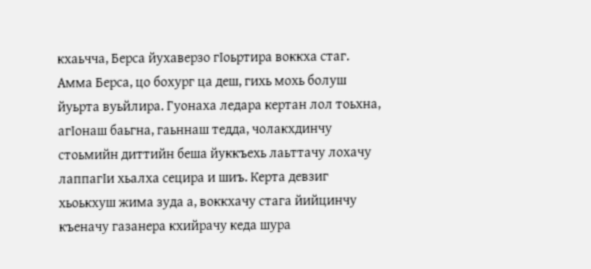кхаьчча, Берса йухаверзо гIоьртира воккха стаг. Амма Берса, цо бохург ца деш, гихь мохь болуш йуьрта вуьйлира. Гуонаха ледара кертан лол тоьхна, агIонаш баьгна, гаьннаш тедда, чолакхдинчу стоьмийн диттийн беша йуккъехь лаьттачу лохачу лаппагIи хьалха сецира и шиъ. Керта девзиг хьоькхуш жима зуда а, воккхачу стага йийцинчу къеначу газанера кхийрачу кеда шура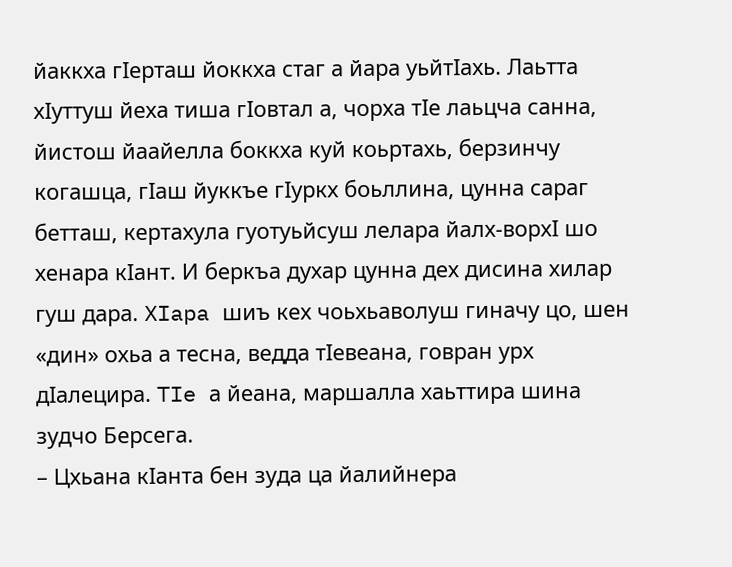йаккха гIерташ йоккха стаг а йара уьйтIахь. Лаьтта хIуттуш йеха тиша гIовтал а, чорха тIе лаьцча санна, йистош йаайелла боккха куй коьртахь, берзинчу когашца, гIаш йуккъе гIуркх боьллина, цунна сараг бетташ, кертахула гуотуьйсуш лелара йалх-ворхI шо хенара кIант. И беркъа духар цунна дех дисина хилар гуш дара. XIapa шиъ кех чоьхьаволуш гиначу цо, шен «дин» охьа а тесна, ведда тIевеана, говран урх дIалецира. TIe а йеана, маршалла хаьттира шина зудчо Берсега.
– Цхьана кIанта бен зуда ца йалийнера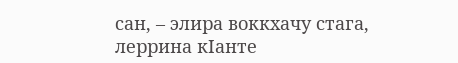сан, – элира воккхачу стага, леррина кIанте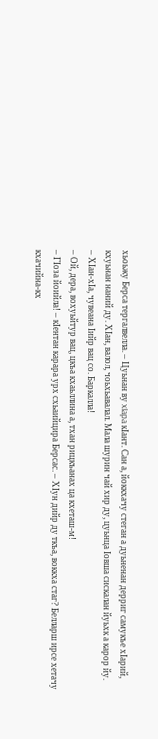хьоьжу Берса тергалвелла. – Цуьнан ву xIapa кIант. Сан а, йоккхачу стеган а дуьненан дерриг самукъе хIарий, кхуьнан наний ду. ХIан, валол, чоьхьавалал. Мала шурин чай хир ду, цуьнца Iовша сискалан йуьхк а карор йу.
– ХIан-хIа, чувеана Iийр вац со. Баркалла!
– Ой, дера, вохуьйтур вац, цкъа кхаьллина а, тхан рицкъанах ца кхеташ-м!
– ГIоза йоийла! – кIентан карара урх схьаийцира Берсас. – ХIун дийр ду ткъа, воккха стаг? Белларш ирсе хетачу кхачийна-кх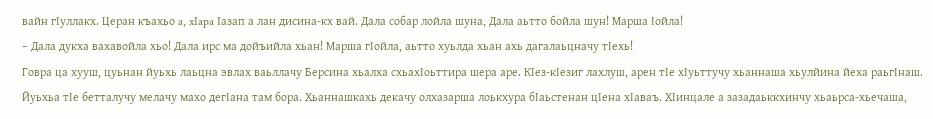вайн гIуллакх. Церан къахьо a, xIapa Iазап а лан дисина-кх вай. Дала собар лойла шуна, Дала аьтто бойла шун! Марша Iойла!
– Дала дукха вахавойла хьо! Дала ирс ма дойъийла хьан! Марша гIойла, аьтто хуьлда хьан ахь дагалаьцначу тIехь!
Говра ца хууш, цуьнан йуьхь лаьцна эвлах ваьллачу Берсина хьалха схьахIоьттира шера аре. КIез-кIезиг лахлуш, арен тIе хIуьттучу хьаннаша хьулйина йеха раьгIнаш. Йуьхьа тIе бетталучу мелачу махо дегIана там бора. Хьаннашкахь декачу олхазарша лоькхура бIаьстенан цIена хIаваъ. ХIинцале а зазадаьккхинчу хьаьрса-хьечаша,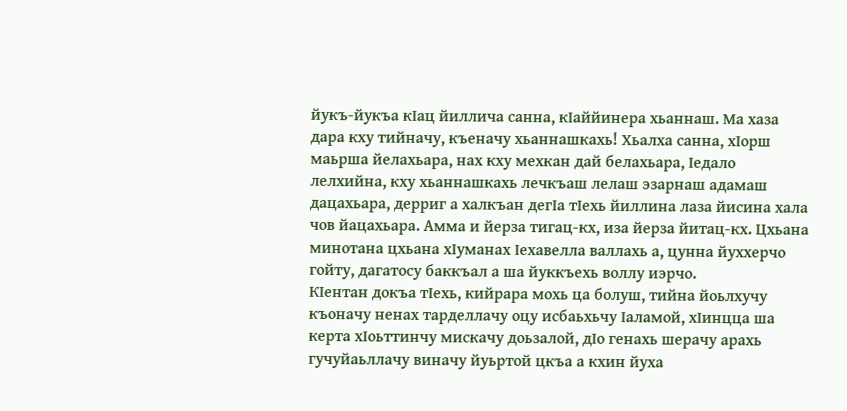йукъ-йукъа кIац йиллича санна, кIаййинера хьаннаш. Ма хаза дара кху тийначу, къеначу хьаннашкахь! Хьалха санна, хIорш маьрша йелахьара, нах кху мехкан дай белахьара, Iедало лелхийна, кху хьаннашкахь лечкъаш лелаш эзарнаш адамаш дацахьара, дерриг а халкъан дегIа тIехь йиллина лаза йисина хала чов йацахьара. Амма и йерза тигац-кх, иза йерза йитац-кх. Цхьана минотана цхьана хIуманах Iехавелла валлахь а, цунна йуххерчо гойту, дагатосу баккъал а ша йуккъехь воллу иэрчо.
КIентан докъа тIехь, кийрара мохь ца болуш, тийна йоьлхучу къоначу ненах тарделлачу оцу исбаьхьчу Iаламой, хIинцца ша керта хIоьттинчу мискачу доьзалой, дIо генахь шерачу арахь гучуйаьллачу виначу йуьртой цкъа а кхин йуха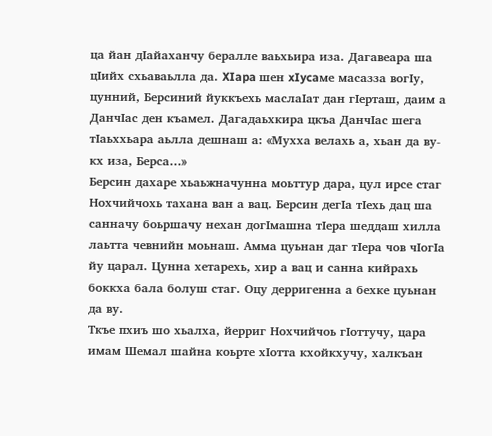ца йан дIайаханчу бералле ваьхьира иза. Дагавеара ша цIийх схьаваьлла да. XIapa шен xIycaме масазза вогIу, цунний, Берсиний йуккъехь маслаIат дан гIерташ, даим а ДанчIас ден къамел. Дагадаьхкира цкъа ДанчIас шега тIаьххьара аьлла дешнаш а: «Мухха велахь а, хьан да ву-кх иза, Берса…»
Берсин дахаре хьаьжначунна моьттур дара, цул ирсе стаг Нохчийчохь тахана ван а вац. Берсин дегIа тIехь дац ша санначу боьршачу нехан догIмашна тIера шеддаш хилла лаьтта чевнийн моьнаш. Амма цуьнан даг тIера чов чIогIа йу царал. Цунна хетарехь, хир а вац и санна кийрахь боккха бала болуш стаг. Оцу дерригенна а бехке цуьнан да ву.
Ткъе пхиъ шо хьалха, йерриг Нохчийчоь гIоттучу, цара имам Шемал шайна коьрте хIотта кхойкхучу, халкъан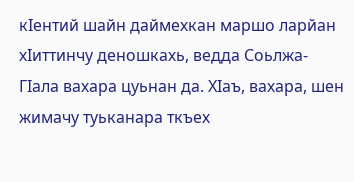кIентий шайн даймехкан маршо ларйан хIиттинчу деношкахь, ведда Соьлжа-ГIала вахара цуьнан да. ХIаъ, вахара, шен жимачу туьканара ткъех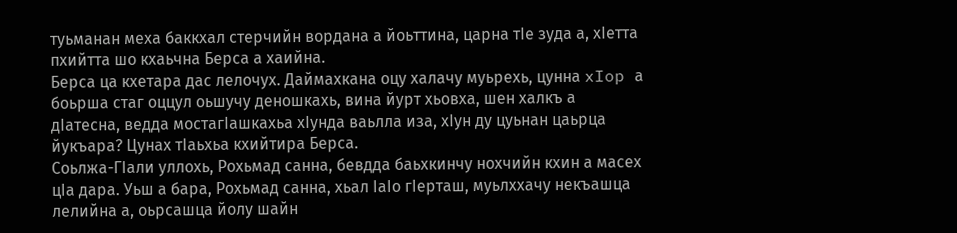туьманан меха баккхал стерчийн вордана а йоьттина, царна тIе зуда а, хIетта пхийтта шо кхаьчна Берса а хаийна.
Берса ца кхетара дас лелочух. Даймахкана оцу халачу муьрехь, цунна xIop а боьрша стаг оццул оьшучу деношкахь, вина йурт хьовха, шен халкъ а дIатесна, ведда мостагIашкахьа хIунда ваьлла иза, хIун ду цуьнан цаьрца йукъара? Цунах тIаьхьа кхийтира Берса.
Соьлжа-ГIали уллохь, Рохьмад санна, бевдда баьхкинчу нохчийн кхин а масех цIа дара. Уьш а бара, Рохьмад санна, хьал IаIо гIерташ, муьлххачу некъашца лелийна а, оьрсашца йолу шайн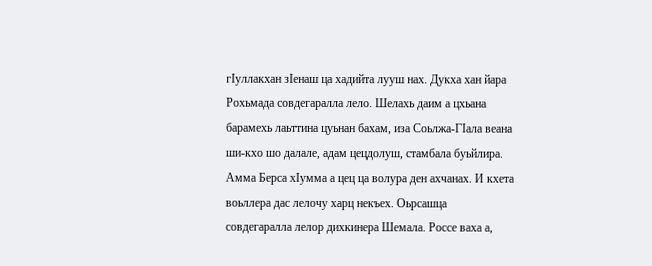гIуллакхан зIенаш ца хадийта лууш нах. Дукха хан йара Рохьмада совдегаралла лело. Шелахь даим а цхьана барамехь лаьттина цуьнан бахам, иза Соьлжа-ГIала веана ши-кхо шо далале, адам цецдолуш, стамбала буьйлира. Амма Берса хIумма а цец ца волура ден ахчанах. И кхета воьллера дас лелочу харц некъех. Оьрсашца совдегаралла лелор дихкинера Шемала. Россе ваха а,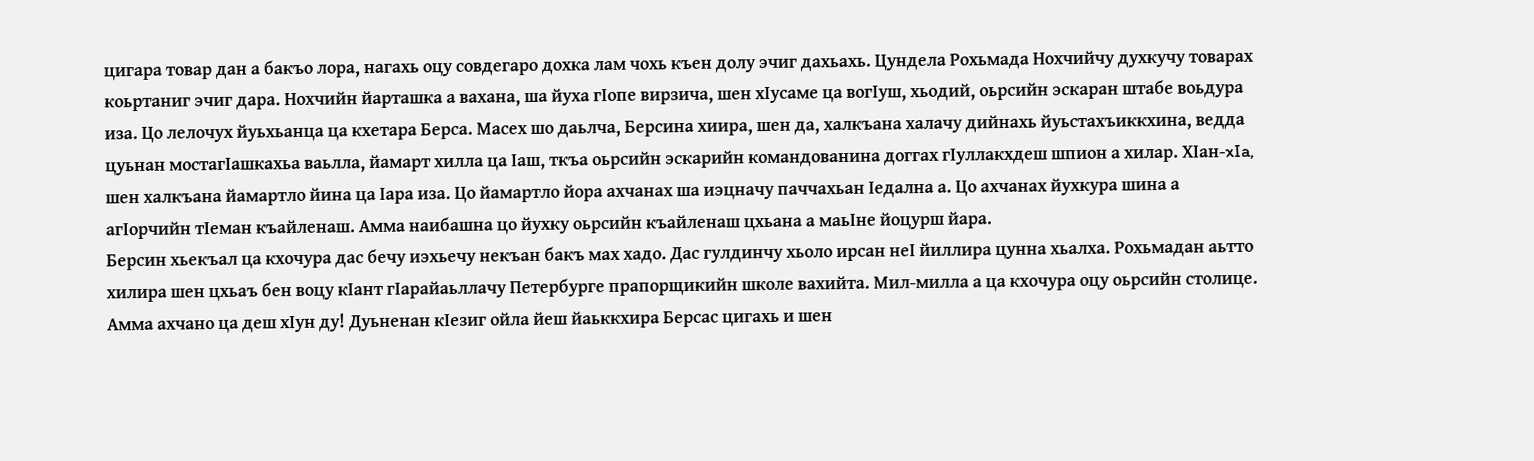цигара товар дан а бакъо лора, нагахь оцу совдегаро дохка лам чохь къен долу эчиг дахьахь. Цундела Рохьмада Нохчийчу духкучу товарах коьртаниг эчиг дара. Нохчийн йарташка а вахана, ша йуха гIопе вирзича, шен хIусаме ца вогIуш, хьодий, оьрсийн эскаран штабе воьдура иза. Цо лелочух йуьхьанца ца кхетара Берса. Масех шо даьлча, Берсина хиира, шен да, халкъана халачу дийнахь йуьстахъиккхина, ведда цуьнан мостагIашкахьа ваьлла, йамарт хилла ца Iаш, ткъа оьрсийн эскарийн командованина доггах гIуллакхдеш шпион а хилар. ХIан-xIa, шен халкъана йамартло йина ца Iара иза. Цо йамартло йора ахчанах ша иэцначу паччахьан Iедална а. Цо ахчанах йухкура шина а агIорчийн тIеман къайленаш. Амма наибашна цо йухку оьрсийн къайленаш цхьана а маьIне йоцурш йара.
Берсин хьекъал ца кхочура дас бечу иэхьечу некъан бакъ мах хадо. Дас гулдинчу хьоло ирсан неI йиллира цунна хьалха. Рохьмадан аьтто хилира шен цхьаъ бен воцу кIант гIарайаьллачу Петербурге прапорщикийн школе вахийта. Мил-милла а ца кхочура оцу оьрсийн столице. Амма ахчано ца деш хIун ду! Дуьненан кIезиг ойла йеш йаьккхира Берсас цигахь и шен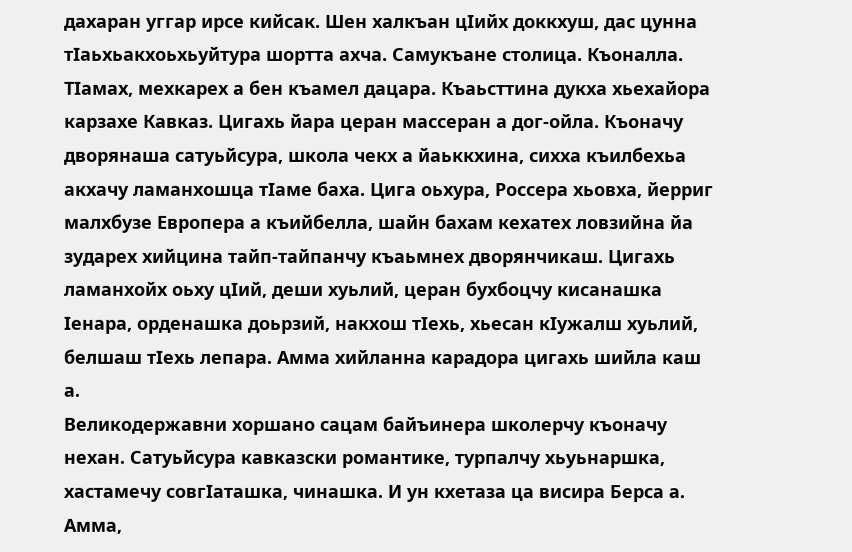дахаран уггар ирсе кийсак. Шен халкъан цIийх доккхуш, дас цунна тIаьхьакхоьхьуйтура шортта ахча. Самукъане столица. Къоналла. ТIамах, мехкарех а бен къамел дацара. Къаьсттина дукха хьехайора карзахе Кавказ. Цигахь йара церан массеран а дог-ойла. Къоначу дворянаша сатуьйсура, школа чекх а йаьккхина, сихха къилбехьа акхачу ламанхошца тIаме баха. Цига оьхура, Россера хьовха, йерриг малхбузе Европера а къийбелла, шайн бахам кехатех ловзийна йа зударех хийцина тайп-тайпанчу къаьмнех дворянчикаш. Цигахь ламанхойх оьху цIий, деши хуьлий, церан бухбоцчу кисанашка Iенара, орденашка доьрзий, накхош тIехь, хьесан кIужалш хуьлий, белшаш тIехь лепара. Амма хийланна карадора цигахь шийла каш а.
Великодержавни хоршано сацам байъинера школерчу къоначу нехан. Сатуьйсура кавказски романтике, турпалчу хьуьнаршка, хастамечу совгIаташка, чинашка. И ун кхетаза ца висира Берса а. Амма,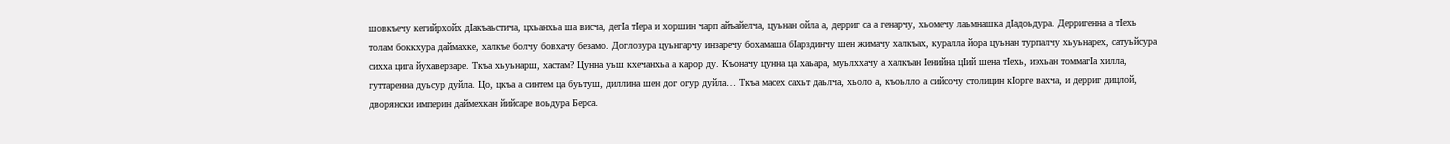шовкъечу кегийрхойх дIакъаьстича, цхьанхьа ша висча, дегIа тIера и хоршин чарп айъайелча, цуьнан ойла а, дерриг са а генарчу, хьомечу лаьмнашка дIадоьдура. Дерригенна а тIехь толам боккхура даймахке, халкъе болчу бовхачу безамо. Доглозура цуьнгарчу инзаречу бохамаша бIарздинчу шен жимачу халкъах, куралла йора цуьнан турпалчу хьуьнарех, сатуьйсура сихха цига йухаверзаре. Ткъа хьуьнарш, хастам? Цунна уьш кхечанхьа а карор ду. Къоначу цунна ца хаьара, муьлххачу а халкъан Iенийна цIий шена тIехь, иэхьан томмагIа хилла, гуттаренна дуьсур дуйла. Цо, цкъа а синтем ца буьтуш, диллина шен дог огур дуйла… Ткъа масех сахьт даьлча, хьоло а, къоьлло а сийсочу столицин кIорге вахча, и дерриг дицлой, дворянски империн даймехкан йийсаре воьдура Берса.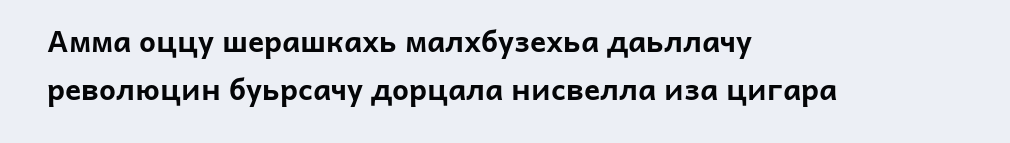Амма оццу шерашкахь малхбузехьа даьллачу революцин буьрсачу дорцала нисвелла иза цигара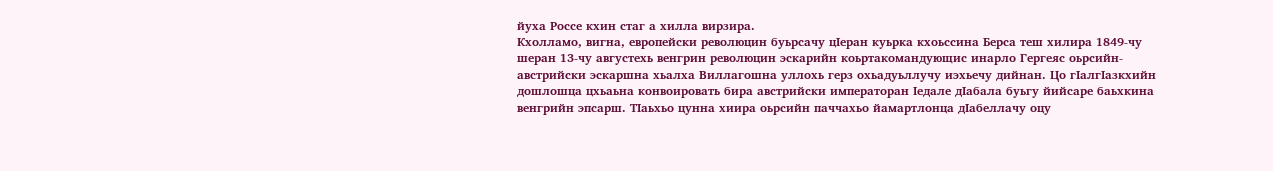йуха Россе кхин стаг а хилла вирзира.
Кхолламо, вигна, европейски революцин буьрсачу цIеран куьрка кхоьссина Берса теш хилира 1849-чу шеран 13-чу августехь венгрин революцин эскарийн коьртакомандующис инарло Гергеяс оьрсийн-австрийски эскаршна хьалха Виллагошна уллохь герз охьадуьллучу иэхьечу дийнан. Цо гIалгIазкхийн дошлошца цхьаьна конвоировать бира австрийски императоран Iедале дIабала буьгу йийсаре баьхкина венгрийн эпсарш. ТIаьхьо цунна хиира оьрсийн паччахьо йамартлонца дIабеллачу оцу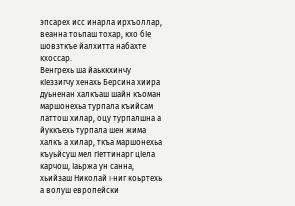эпсарех исс инарла ирхъоллар, веанна тоьпаш тохар, кхо бIе шовзткъе йалхитта набахте кхоссар.
Венгрехь ша йаьккхинчу кIеззигчу хенахь Берсина хиира дуьненан халкъаш шайн къоман маршонехьа турпала къийсам латтош хилар, оцу турпалшна а йуккъехь турпала шен жима халкъ а хилар, ткъа маршонехьа къуьйсуш мел гIеттинарг цIела карчош, Iаьржа ун санна, хьийзаш Николай I-ниг коьртехь а волуш европейски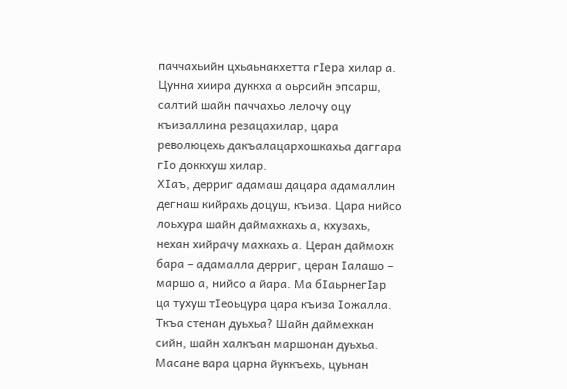паччахьийн цхьаьнакхетта гIepa хилар а.
Цунна хиира дуккха а оьрсийн эпсарш, салтий шайн паччахьо лелочу оцу къизаллина резацахилар, цара революцехь дакъалацархошкахьа даггара гIо доккхуш хилар.
ХIаъ, дерриг адамаш дацара адамаллин дегнаш кийрахь доцуш, къиза. Цара нийсо лоьхура шайн даймахкахь а, кхузахь, нехан хийрачу махкахь а. Церан даймохк бара – адамалла дерриг, церан Iалашо – маршо а, нийсо а йара. Ма бIаьрнeгIap ца тухуш тIеоьцура цара къиза Iожалла. Ткъа стенан дуьхьа? Шайн даймехкан сийн, шайн халкъан маршонан дуьхьа. Масане вара царна йуккъехь, цуьнан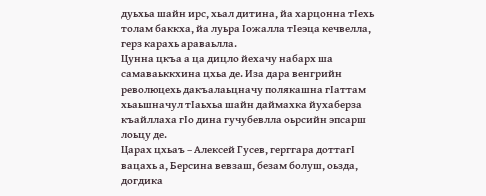дуьхьа шайн ирс, хьал дитина, йа харцонна тIехь толам баккха, йа луьра Iожалла тIеэца кечвелла, герз карахь араваьлла.
Цунна цкъа а ца дицло йехачу набарх ша самаваьккхина цхьа де. Иза дара венгрийн революцехь дакъалаьцначу полякашна гIаттам хьаьшначул тIаьхьа шайн даймахка йухаберза къайллаха гIо дина гучубевлла оьрсийн эпсарш лоьцу де.
Царах цхьаъ – Алексей Гусев, герггара доттагI вацахь а, Берсина вевзаш, безам болуш, оьзда, догдика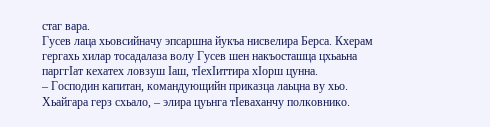стаг вара.
Гусев лаца хьовсийначу эпсаршна йукъа нисвелира Берса. Кхерам гергахь хилар тосадалаза волу Гусев шен накъосташца цхьаьна парггIат кехатех ловзуш Iаш, тIехIиттира хIорш цунна.
– Господин капитан, командующийн приказца лаьцна ву хьо. Хьайгара герз схьало, – элира цуьнга тIеваханчу полковнико.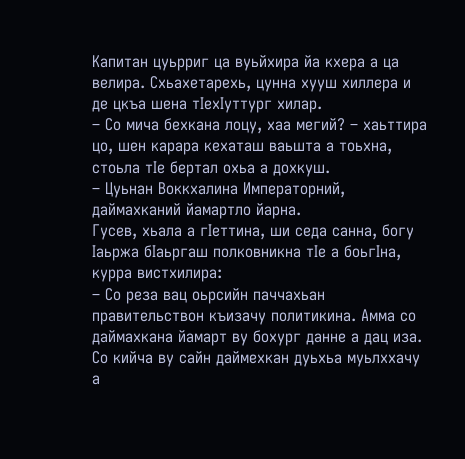Капитан цуьрриг ца вуьйхира йа кхера а ца велира. Схьахетарехь, цунна хууш хиллера и де цкъа шена тIехIуттург хилар.
– Со мича бехкана лоцу, хаа мегий? – хаьттира цо, шен карара кехаташ ваьшта а тоьхна, стоьла тIе бертал охьа а дохкуш.
– Цуьнан Воккхалина Императорний, даймахканий йамартло йарна.
Гусев, хьала а гIеттина, ши седа санна, богу Iаьржа бIаьргаш полковникна тIе а боьгIна, курра вистхилира:
– Со реза вац оьрсийн паччахьан правительствон къизачу политикина. Амма со даймахкана йамарт ву бохург данне а дац иза. Со кийча ву сайн даймехкан дуьхьа муьлххачу а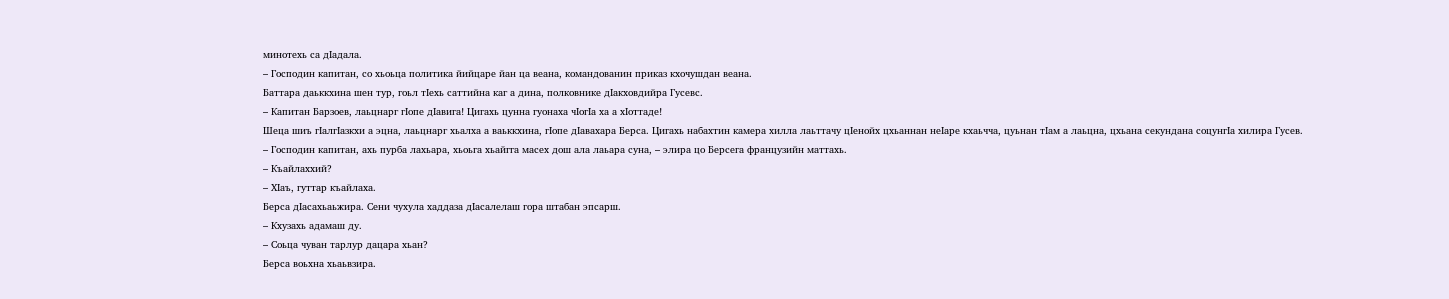минотехь са дIадала.
– Господин капитан, со хьоьца политика йийцаре йан ца веана, командованин приказ кхочушдан веана.
Баттара даьккхина шен тур, гоьл тIехь саттийна каг а дина, полковнике дIакховдийра Гусевс.
– Капитан Барзоев, лаьцнарг гIопе дIавига! Цигахь цунна гуонаха чIогIа ха а хIоттаде!
Шеца шиъ гIалгIазкхи а эцна, лаьцнарг хьалха а ваьккхина, гIопе дIавахара Берса. Цигахь набахтин камера хилла лаьттачу цIенойх цхьаннан неIаре кхаьчча, цуьнан тIам а лаьцна, цхьана секундана соцунгIа хилира Гусев.
– Господин капитан, ахь пурба лахьара, хьоьга хьайгга масех дош ала лаьара суна, – элира цо Берсега французийн маттахь.
– Къайлаххий?
– ХIаъ, гуттар къайлаха.
Берса дIасахьаьжира. Сени чухула хаддаза дIасалелаш гора штабан эпсарш.
– Кхузахь адамаш ду.
– Соьца чуван тарлур дацара хьан?
Берса воьхна хьаьвзира.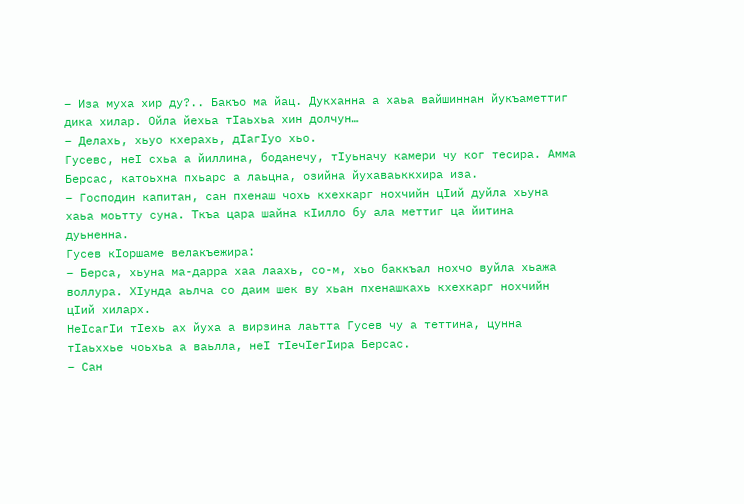– Иза муха хир ду?.. Бакъо ма йац. Дукханна а хаьа вайшиннан йукъаметтиг дика хилар. Ойла йехьа тIаьхьа хин долчун…
– Делахь, хьуо кхерахь, дIагIуо хьо.
Гусевс, неI схьа а йиллина, боданечу, тIуьначу камери чу ког тесира. Амма Берсас, катоьхна пхьарс а лаьцна, озийна йухаваьккхира иза.
– Господин капитан, сан пхенаш чохь кхехкарг нохчийн цIий дуйла хьуна хаьа моьтту суна. Ткъа цара шайна кIилло бу ала меттиг ца йитина дуьненна.
Гусев кIоршаме велакъежира:
– Берса, хьуна ма-дарра хаа лаахь, со-м, хьо баккъал нохчо вуйла хьажа воллура. ХIунда аьлча со даим шек ву хьан пхенашкахь кхехкарг нохчийн цIий хиларх.
НеIсагIи тIехь ах йуха а вирзина лаьтта Гусев чу а теттина, цунна тIаьххье чоьхьа а ваьлла, неI тIечIегIира Берсас.
– Сан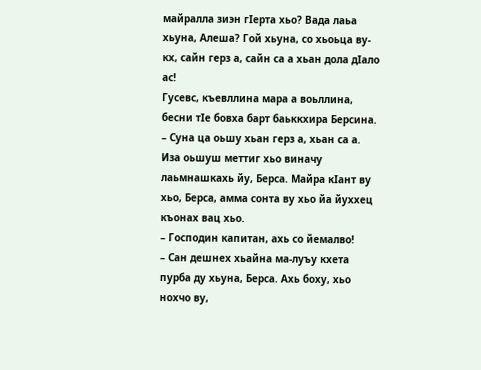майралла зиэн гIерта хьо? Вада лаьа хьуна, Алеша? Гой хьуна, со хьоьца ву-кх, сайн герз а, сайн са а хьан дола дIало ас!
Гусевс, къевллина мара а воьллина, бесни тIе бовха барт баьккхира Берсина.
– Суна ца оьшу хьан герз а, хьан са а. Иза оьшуш меттиг хьо виначу лаьмнашкахь йу, Берса. Майра кIант ву хьо, Берса, амма сонта ву хьо йа йуххец къонах вац хьо.
– Господин капитан, ахь со йемалво!
– Сан дешнех хьайна ма-луъу кхета пурба ду хьуна, Берса. Ахь боху, хьо нохчо ву,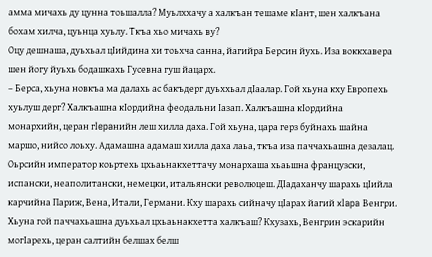амма мичахь ду цунна тоьшалла? Муьлххачу а халкъан тешаме кIант, шен халкъана бохам хилча, цуьнца хуьлу. Ткъа хьо мичахь ву?
Оцу дешнаша, дуьхьал цIийдина хи тоьхча санна, йагийра Берсин йухь. Иза воккхавера шен йогу йуьхь бодашкахь Гусевна гуш йацарх.
– Берса, хьуна новкъа ма далахь ас бакъдерг дуьххьал дIаалар. Гой хьуна кху Европехь хуьлуш дерг? Халкъашна кIордийна феодальни Iазап. Халкъашна кIордийна монархийн, церан гIepaнийн леш хилла даха. Гой хьуна, цара герз буйнахь шайна маршо, нийсо лоьху. Адамашна адамаш хилла даха лаьа, ткъа иза паччахьашна дезалац. Оьрсийн император коьртехь цхьаьнакхеттачу монархаша хьаьшна французски, испански, неаполитански, немецки, итальянски революцеш. ДIадаханчу шарахь цIийла карчийна Париж, Вена, Итали, Германи. Кху шарахь сийначу цIарах йагий xIapa Венгри. Хьуна гой паччахьашна дуьхьал цхьаьнакхетта халкъаш? Кхузахь, Венгрин эскарийн могIарехь, церан салтийн белшах белш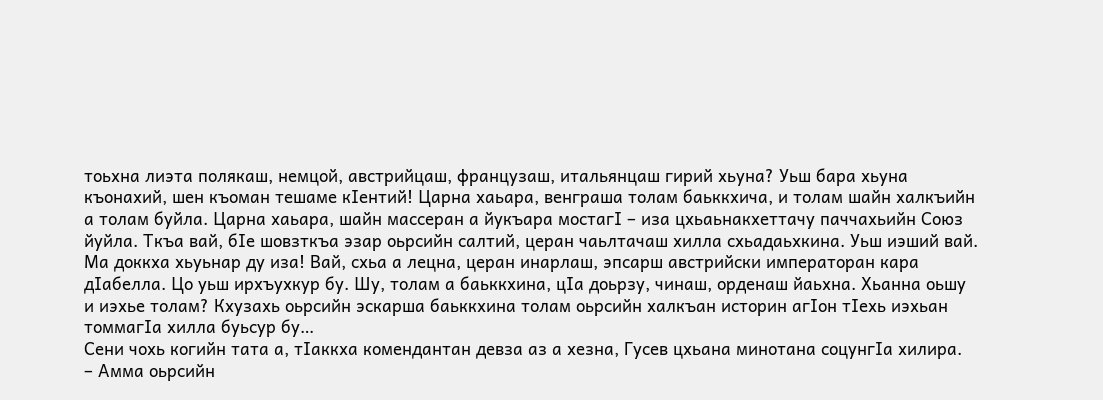тоьхна лиэта полякаш, немцой, австрийцаш, французаш, итальянцаш гирий хьуна? Уьш бара хьуна къонахий, шен къоман тешаме кIентий! Царна хаьара, венграша толам баьккхича, и толам шайн халкъийн а толам буйла. Царна хаьара, шайн массеран а йукъара мостагI – иза цхьаьнакхеттачу паччахьийн Союз йуйла. Ткъа вай, бIе шовзткъа эзар оьрсийн салтий, церан чаьлтачаш хилла схьадаьхкина. Уьш иэший вай. Ма доккха хьуьнар ду иза! Вай, схьа а лецна, церан инарлаш, эпсарш австрийски императоран кара дIабелла. Цо уьш ирхъухкур бу. Шу, толам а баьккхина, цIа доьрзу, чинаш, орденаш йаьхна. Хьанна оьшу и иэхье толам? Кхузахь оьрсийн эскарша баьккхина толам оьрсийн халкъан историн агIон тIехь иэхьан томмагIа хилла буьсур бу…
Сени чохь когийн тата а, тIаккха комендантан девза аз а хезна, Гусев цхьана минотана соцунгIа хилира.
– Амма оьрсийн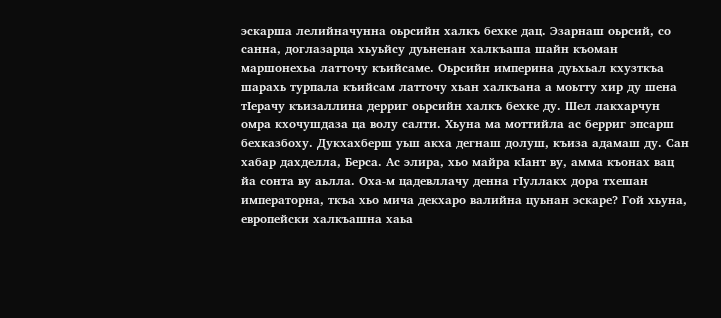эскарша лелийначунна оьрсийн халкъ бехке дац. Эзарнаш оьрсий, со санна, доглазарца хьуьйсу дуьненан халкъаша шайн къоман маршонехьа латточу къийсаме. Оьрсийн империна дуьхьал кхузткъа шарахь турпала къийсам латточу хьан халкъана а моьтту хир ду шена тIерачу къизаллина дерриг оьрсийн халкъ бехке ду. Шел лакхарчун омра кхочушдаза ца волу салти. Хьуна ма моттийла ас берриг эпсарш бехказбоху. Дукхахберш уьш акха дегнаш долуш, къиза адамаш ду. Сан хабар дахделла, Берса. Ас элира, хьо майра кIант ву, амма къонах вац йа сонта ву аьлла. Оха-м цадевллачу денна гIуллакх дора тхешан императорна, ткъа хьо мича декхаро валийна цуьнан эскаре? Гой хьуна, европейски халкъашна хаьа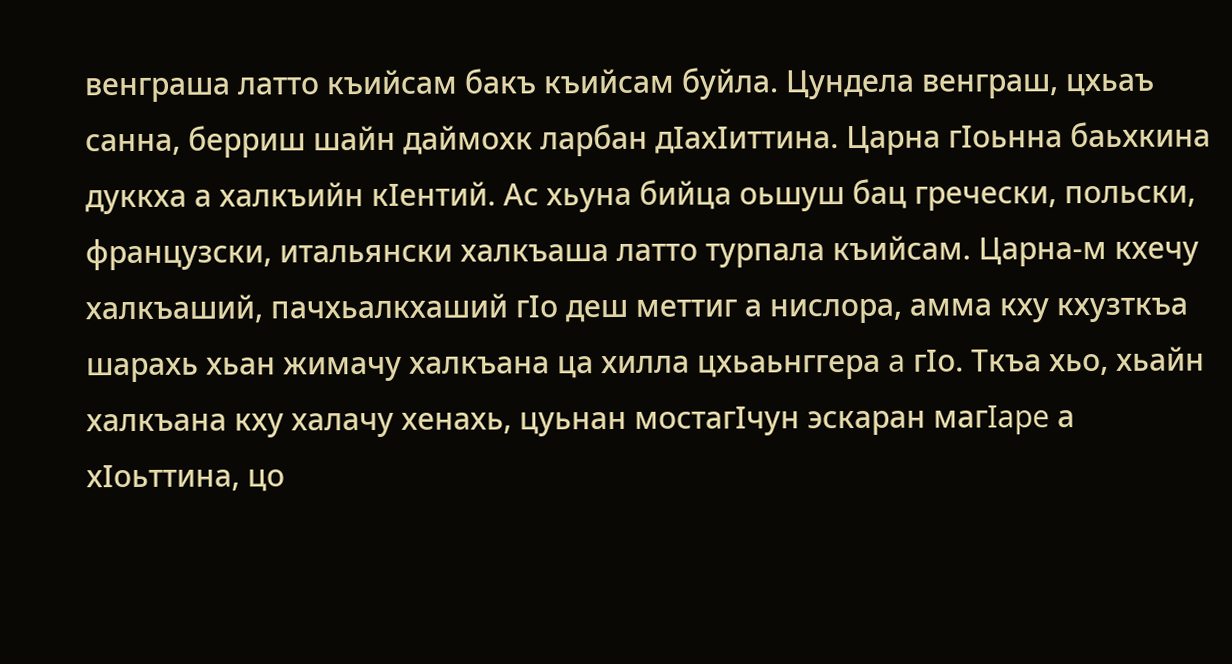венграша латто къийсам бакъ къийсам буйла. Цундела венграш, цхьаъ санна, берриш шайн даймохк ларбан дIахIиттина. Царна гIоьнна баьхкина дуккха а халкъийн кIентий. Ас хьуна бийца оьшуш бац гречески, польски, французски, итальянски халкъаша латто турпала къийсам. Царна-м кхечу халкъаший, пачхьалкхаший гIo деш меттиг а нислора, амма кху кхузткъа шарахь хьан жимачу халкъана ца хилла цхьаьнггера a гIo. Ткъа хьо, хьайн халкъана кху халачу хенахь, цуьнан мостагIчун эскаран магIape а хIоьттина, цо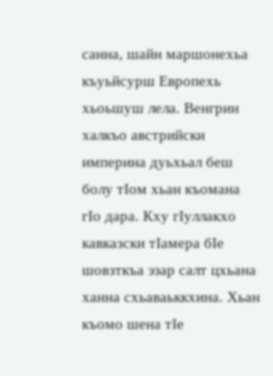санна, шайн маршонехьа къуьйсурш Европехь хьоьшуш лела. Венгрин халкъо австрийски империна дуьхьал беш болу тIом хьан къомана гIo дара. Кху гIуллакхо кавказски тIамера бIе шовзткъа эзар салт цхьана ханна схьаваьккхина. Хьан къомо шена тIе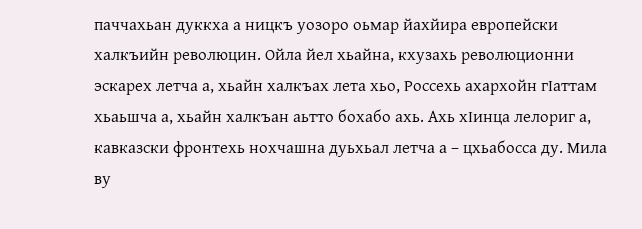паччахьан дуккха а ницкъ уозоро оьмар йахйира европейски халкъийн революцин. Ойла йел хьайна, кхузахь революционни эскарех летча а, хьайн халкъах лета хьо, Россехь ахархойн гIаттам хьаьшча а, хьайн халкъан аьтто бохабо ахь. Ахь хIинца лелориг а, кавказски фронтехь нохчашна дуьхьал летча а – цхьабосса ду. Мила ву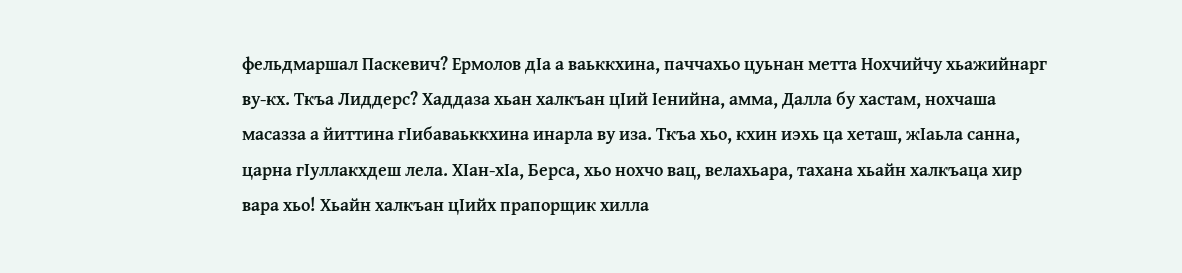фельдмаршал Паскевич? Ермолов дIа а ваьккхина, паччахьо цуьнан метта Нохчийчу хьажийнарг ву-кх. Ткъа Лиддерс? Хаддаза хьан халкъан цIий Iенийна, амма, Далла бу хастам, нохчаша масазза а йиттина гIибаваьккхина инарла ву иза. Ткъа хьо, кхин иэхь ца хеташ, жIаьла санна, царна гIуллакхдеш лела. ХIан-хIа, Берса, хьо нохчо вац, велахьара, тахана хьайн халкъаца хир вара хьо! Хьайн халкъан цIийх прапорщик хилла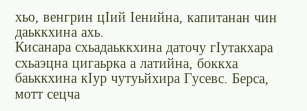хьо, венгрин цIий Iенийна, капитанан чин даьккхина ахь.
Кисанара схьадаьккхина даточу гIутакхара схьаэцна цигаьрка а латийна, боккха баьккхина кIур чутуьйхира Гусевс. Берса, мотт сецча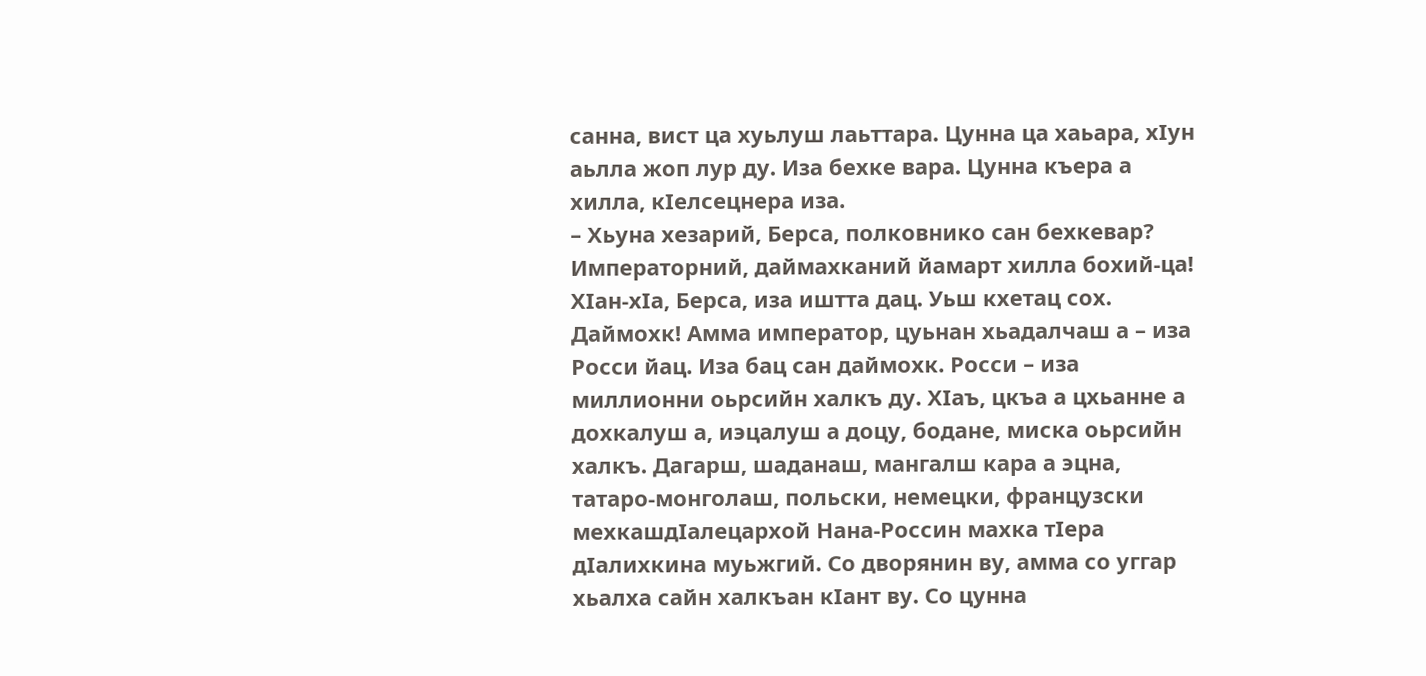санна, вист ца хуьлуш лаьттара. Цунна ца хаьара, хIун аьлла жоп лур ду. Иза бехке вара. Цунна къера а хилла, кIелсецнера иза.
– Хьуна хезарий, Берса, полковнико сан бехкевар? Императорний, даймахканий йамарт хилла бохий-ца! ХIан-хIа, Берса, иза иштта дац. Уьш кхетац сох. Даймохк! Амма император, цуьнан хьадалчаш а – иза Росси йац. Иза бац сан даймохк. Росси – иза миллионни оьрсийн халкъ ду. ХIаъ, цкъа а цхьанне а дохкалуш а, иэцалуш а доцу, бодане, миска оьрсийн халкъ. Дагарш, шаданаш, мангалш кара а эцна, татаро-монголаш, польски, немецки, французски мехкашдIалецархой Нана-Россин махка тIера дIалихкина муьжгий. Со дворянин ву, амма со уггар хьалха сайн халкъан кIант ву. Со цунна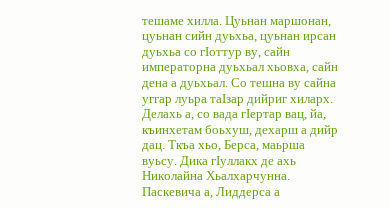тешаме хилла. Цуьнан маршонан, цуьнан сийн дуьхьа, цуьнан ирсан дуьхьа со гIоттур ву, сайн императорна дуьхьал хьовха, сайн дена а дуьхьал. Со тешна ву сайна уггар луьра таIзар дийриг хиларх. Делахь а, со вада гIертар вац, йа, къинхетам боьхуш, дехарш а дийр дац. Ткъа хьо, Берса, маьрша вуьсу. Дика гIуллакх де ахь Николайна Хьалхарчунна. Паскевича а, Лиддерса а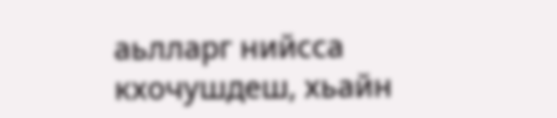аьлларг нийсса кхочушдеш, хьайн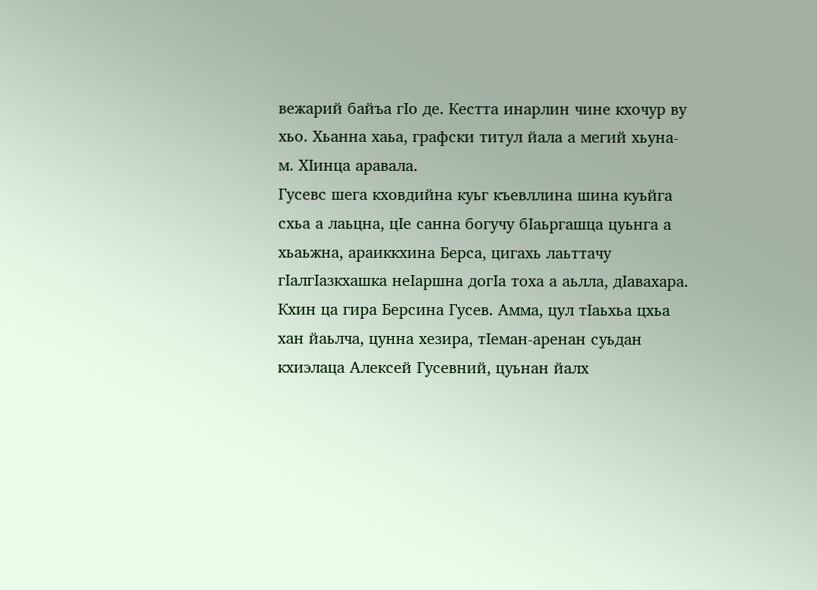вежарий байъа гIо де. Кестта инарлин чине кхочур ву хьо. Хьанна хаьа, графски титул йала а мегий хьуна-м. ХIинца аравала.
Гусевс шега кховдийна куьг къевллина шина куьйга схьа а лаьцна, цIе санна богучу бIаьргашца цуьнга а хьаьжна, араиккхина Берса, цигахь лаьттачу гIалгIазкхашка неIаршна догIа тоха а аьлла, дIавахара.
Кхин ца гира Берсина Гусев. Амма, цул тIаьхьа цхьа хан йаьлча, цунна хезира, тIеман-аренан суьдан кхиэлаца Алексей Гусевний, цуьнан йалх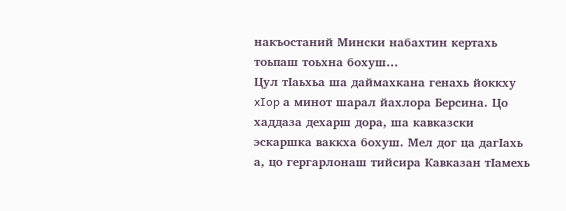накъостаний Мински набахтин кертахь тоьпаш тоьхна бохуш…
Цул тIаьхьа ша даймахкана генахь йоккху xIop а минот шарал йахлора Берсина. Цо хаддаза дехарш дора, ша кавказски эскаршка ваккха бохуш. Мел дог ца дагIахь а, цо гергарлонаш тийсира Кавказан тIамехь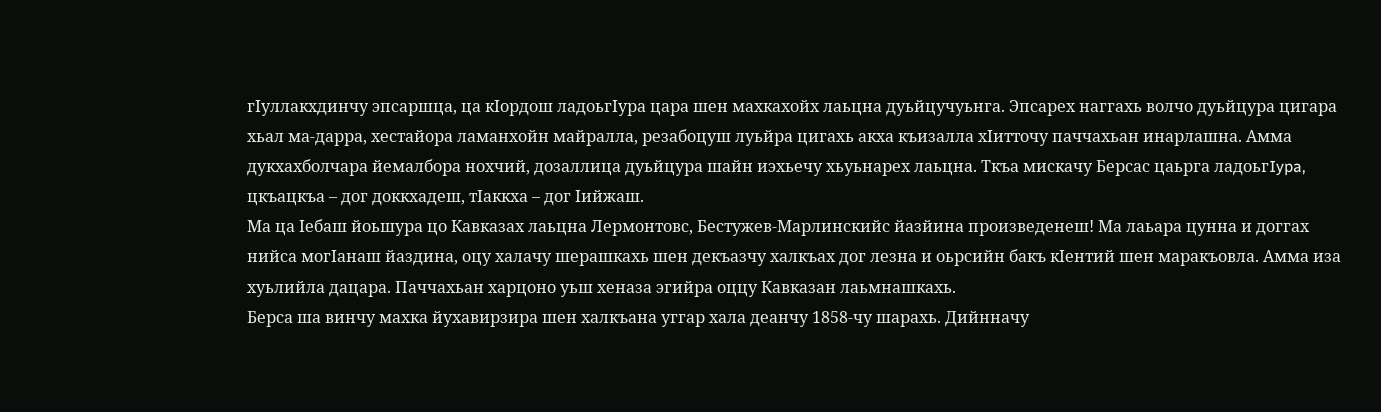гIуллакхдинчу эпсаршца, ца кIордош ладоьгIура цара шен махкахойх лаьцна дуьйцучуьнга. Эпсарех наггахь волчо дуьйцура цигара хьал ма-дарра, хестайора ламанхойн майралла, резабоцуш луьйра цигахь акха къизалла хIитточу паччахьан инарлашна. Амма дукхахболчара йемалбора нохчий, дозаллица дуьйцура шайн иэхьечу хьуьнарех лаьцна. Ткъа мискачу Берсас цаьрга ладоьгIypa, цкъацкъа – дог доккхадеш, тIаккха – дог Iийжаш.
Ма ца Iебаш йоьшура цо Кавказах лаьцна Лермонтовс, Бестужев-Марлинскийс йазйина произведенеш! Ма лаьара цунна и доггах нийса могIанаш йаздина, оцу халачу шерашкахь шен декъазчу халкъах дог лезна и оьрсийн бакъ кIентий шен маракъовла. Амма иза хуьлийла дацара. Паччахьан харцоно уьш хеназа эгийра оццу Кавказан лаьмнашкахь.
Берса ша винчу махка йухавирзира шен халкъана уггар хала деанчу 1858-чу шарахь. Дийнначу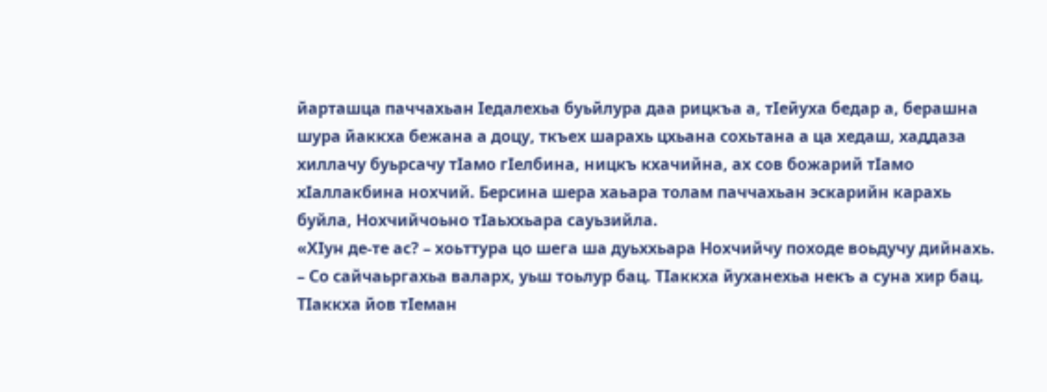йарташца паччахьан Iедалехьа буьйлура даа рицкъа а, тIейуха бедар а, берашна шура йаккха бежана а доцу, ткъех шарахь цхьана сохьтана а ца хедаш, хаддаза хиллачу буьрсачу тIамо гIелбина, ницкъ кхачийна, ах сов божарий тIамо хIаллакбина нохчий. Берсина шера хаьара толам паччахьан эскарийн карахь буйла, Нохчийчоьно тIаьххьара сауьзийла.
«ХIун де-те ас? – хоьттура цо шега ша дуьххьара Нохчийчу походе воьдучу дийнахь. – Со сайчаьргахьа валарх, уьш тоьлур бац. ТIаккха йуханехьа некъ а суна хир бац. ТIаккха йов тIеман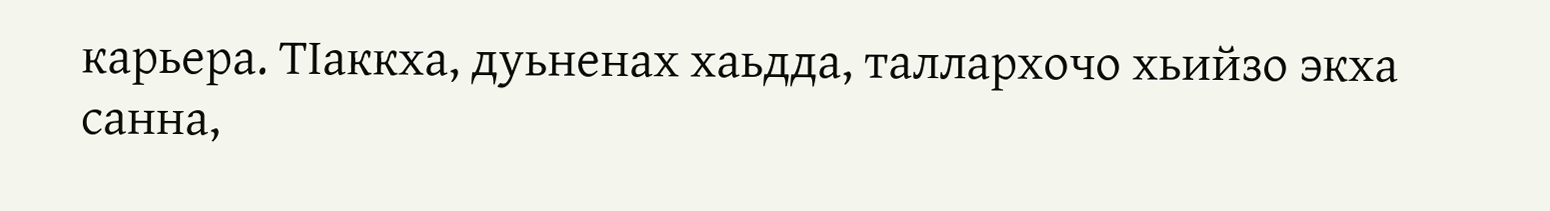карьера. ТIаккха, дуьненах хаьдда, таллархочо хьийзо экха санна,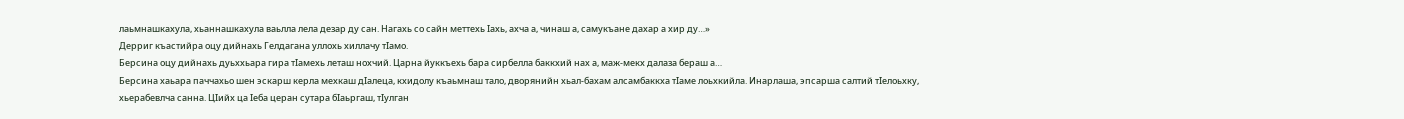лаьмнашкахула, хьаннашкахула ваьлла лела дезар ду сан. Нагахь со сайн меттехь Iахь, ахча а, чинаш а, самукъане дахар а хир ду…»
Дерриг къастийра оцу дийнахь Гелдагана уллохь хиллачу тIамо.
Берсина оцу дийнахь дуьххьара гира тIамехь леташ нохчий. Царна йуккъехь бара сирбелла баккхий нах а, маж-мекх далаза бераш а…
Берсина хаьара паччахьо шен эскарш керла мехкаш дIалеца, кхидолу къаьмнаш тало, дворянийн хьал-бахам алсамбаккха тIаме лоьхкийла. Инарлаша, эпсарша салтий тIелоьхку, хьерабевлча санна. ЦIийх ца Iеба церан сутара бIаьргаш, тIулган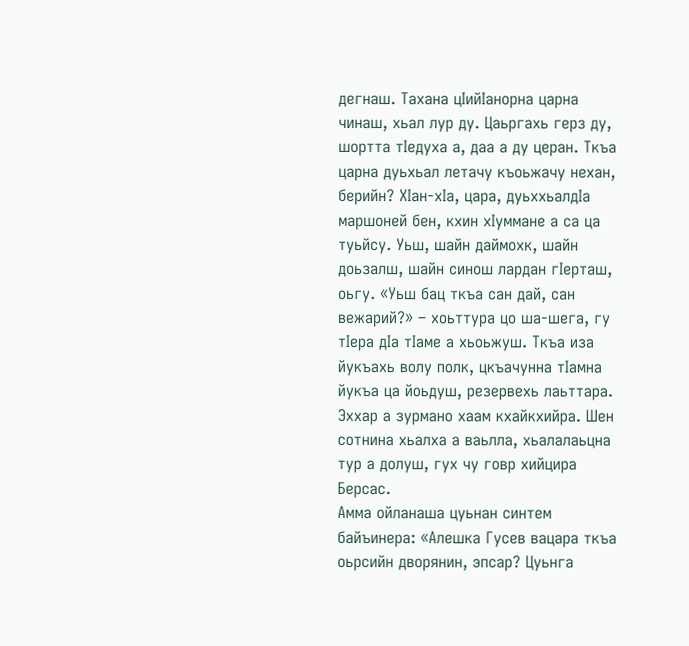дегнаш. Тахана цIийIанорна царна чинаш, хьал лур ду. Цаьргахь герз ду, шортта тIедуха а, даа а ду церан. Ткъа царна дуьхьал летачу къоьжачу нехан, берийн? ХIан-хIа, цара, дуьххьалдIа маршоней бен, кхин хIуммане а са ца туьйсу. Уьш, шайн даймохк, шайн доьзалш, шайн синош лардан гIерташ, оьгу. «Уьш бац ткъа сан дай, сан вежарий?» – хоьттура цо ша-шега, гу тIера дIа тIаме а хьоьжуш. Ткъа иза йукъахь волу полк, цкъачунна тIамна йукъа ца йоьдуш, резервехь лаьттара.
Эххар а зурмано хаам кхайкхийра. Шен сотнина хьалха а ваьлла, хьалалаьцна тур а долуш, гух чу говр хийцира Берсас.
Амма ойланаша цуьнан синтем байъинера: «Алешка Гусев вацара ткъа оьрсийн дворянин, эпсар? Цуьнга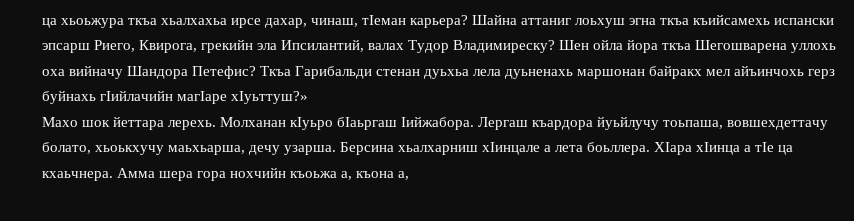ца хьоьжура ткъа хьалхахьа ирсе дахар, чинаш, тIеман карьера? Шайна аттаниг лоьхуш эгна ткъа къийсамехь испански эпсарш Риего, Квирога, грекийн эла Ипсилантий, валах Тудор Владимиреску? Шен ойла йора ткъа Шегошварена уллохь оха вийначу Шандора Петефис? Ткъа Гарибальди стенан дуьхьа лела дуьненахь маршонан байракх мел айъинчохь герз буйнахь гIийлачийн магIаре хIуьттуш?»
Махо шок йеттара лерехь. Молханан кIуьро бIаьргаш Iийжабора. Лергаш къардора йуьйлучу тоьпаша, вовшехдеттачу болато, хьоькхучу маьхьарша, дечу узарша. Берсина хьалхарниш хIинцале а лета боьллера. ХIара хIинца а тIе ца кхаьчнера. Амма шера гора нохчийн къоьжа а, къона а,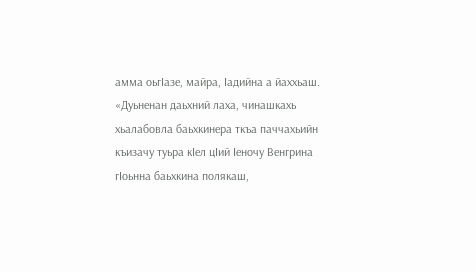амма оьгIазе, майра, Iадийна а йаххьаш.
«Дуьненан даьхний лаха, чинашкахь хьалабовла баьхкинера ткъа паччахьийн къизачу туьра кIел цIий Iеночу Венгрина гIоьнна баьхкина полякаш,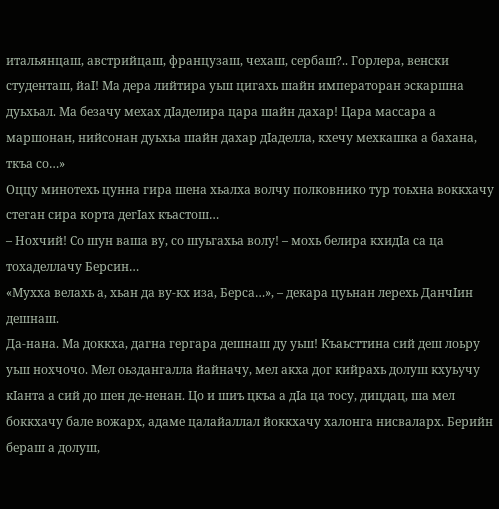итальянцаш, австрийцаш, французаш, чехаш, сербаш?.. Горлера, венски студенташ, йаI! Ма дера лийтира уьш цигахь шайн императоран эскаршна дуьхьал. Ма безачу мехах дIаделира цара шайн дахар! Цара массара а маршонан, нийсонан дуьхьа шайн дахар дIаделла, кхечу мехкашка а бахана, ткъа со…»
Оццу минотехь цунна гира шена хьалха волчу полковнико тур тоьхна воккхачу стеган сира корта дегIах къастош…
– Нохчий! Со шун ваша ву, со шуьгахьа волу! – мохь белира кхидIа са ца тохаделлачу Берсин…
«Мухха велахь а, хьан да ву-кх иза, Берса…», – декара цуьнан лерехь ДанчIин дешнаш.
Да-нана. Ма доккха, дагна гергара дешнаш ду уьш! Къаьсттина сий деш лоьру уьш нохчочо. Мел оьздангалла йайначу, мел акха дог кийрахь долуш кхуьучу кIанта а сий до шен де-ненан. Цо и шиъ цкъа а дIа ца тосу, дицдац, ша мел боккхачу бале вожарх, адаме цалайаллал йоккхачу халонга нисваларх. Берийн бераш а долуш,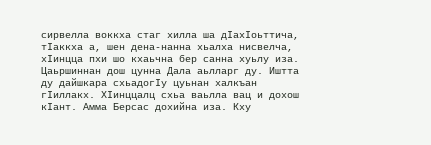сирвелла воккха стаг хилла ша дIахIоьттича, тIаккха а, шен дена-нанна хьалха нисвелча, хIинцца пхи шо кхаьчна бер санна хуьлу иза. Цаьршиннан дош цунна Дала аьлларг ду. Иштта ду дайшкара схьадогIу цуьнан халкъан гIиллакх. ХIинццалц схьа ваьлла вац и дохош кIант. Амма Берсас дохийна иза. Кху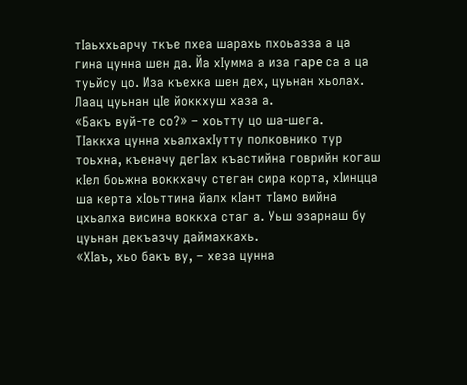тIаьххьарчу ткъе пхеа шарахь пхоьазза а ца гина цунна шен да. Йа хIумма а иза гape са а ца туьйсу цо. Иза къехка шен дех, цуьнан хьолах. Лаац цуьнан цIе йоккхуш хаза а.
«Бакъ вуй-те со?» – хоьтту цо ша-шега.
ТIаккха цунна хьалхахIутту полковнико тур тоьхна, къеначу дегIах къастийна говрийн когаш кIел боьжна воккхачу стеган сира корта, хIинцца ша керта хIоьттина йалх кIант тIамо вийна цхьалха висина воккха стаг а. Уьш эзарнаш бу цуьнан декъазчу даймахкахь.
«ХIаъ, хьо бакъ ву, – хеза цунна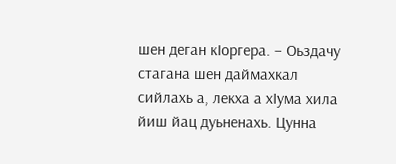шен деган кIоргера. – Оьздачу стагана шен даймахкал сийлахь а, лекха а хIума хила йиш йац дуьненахь. Цунна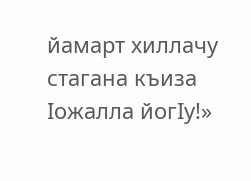йамарт хиллачу стагана къиза Iожалла йогIу!»